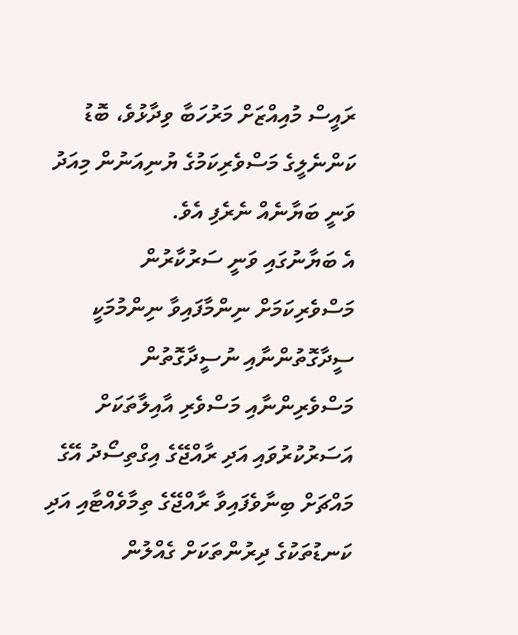ރައީސް މުއިއްޒަށް މަރުހަބާ ވިދާޅުވެ، ބޮޑު ކަންނެލީގެ މަސްވެރިކަމުގެ ޔުނިއަނުން މިއަދު ވަނީ ބަޔާނެއް ނެރެފި އެވެ.
އެ ބަޔާނުގައި ވަނީ ސަރުކާރުން މަސްވެރިކަމަށް ނިންމާފައިވާ ނިންމުމަކީ ސީދާގޮތުންނާއި ނުސީދާގޮތުން މަސްވެރިންނާއި މަސްވެރި އާއިލާތަކަށް އަސަރުކުރުވައި އަދި ރާއްޖޭގެ އިގްތިސޯދު އޭގެ މައްޗަށް ބިނާވެފައިވާ ރާއްޖޭގެ ތިމާވެއްޓާއި އަދި ކަނޑުތަކުގެ ދިރުންތަކަށް ގެއްލުން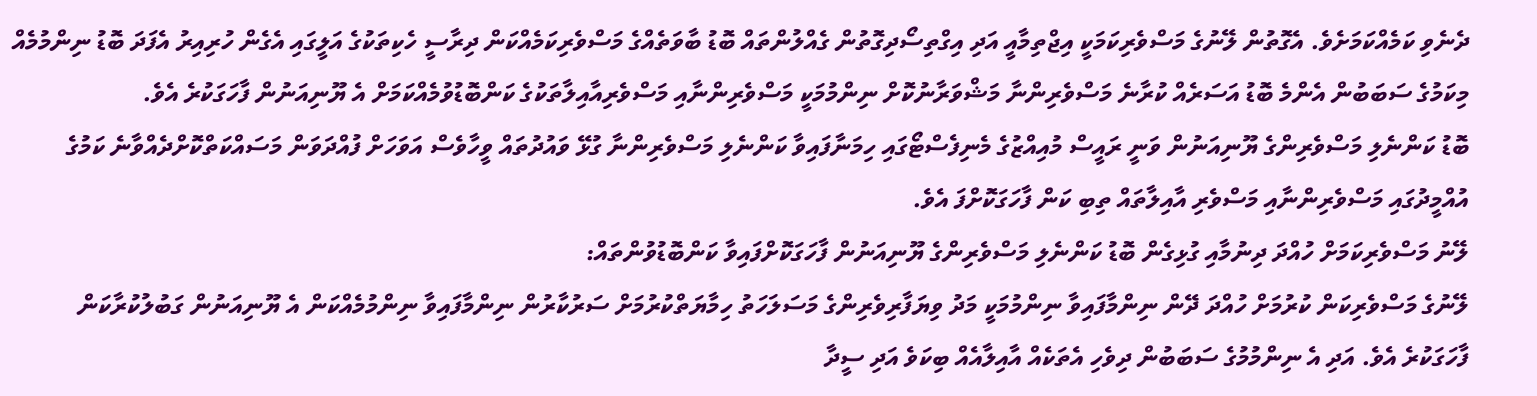ދެނެވި ކަމެއްކަމަށެވެ. އެގޮތުން ލޭނުގެ މަސްވެރިކަމަކީ އިޖްތިމާއީ އަދި އިގްތިސޯދިގޮތުން ގެއްލުންތައް ބޮޑު ބާވަތެއްގެ މަސްވެރިކަމެއްކަން ދިރާސީ ހެކިތަކުގެ އަލީގައި އެގެން ހުރިއިރު އެފަދަ ބޮޑު ނިންމުމެއް މިކަމުގެ ސަބަބުން އެންމެ ބޮޑު އަސަރެއް ކުރާނެ މަސްވެރިންނާ މަޝްވަރާނުކޮށް ނިންމުމަކީ މަސްވެރިންނާއި މަސްވެރިއާއިލާތަކުގެ ކަންބޮޑުވުމެއްކަމަށް އެ ޔޫނިއަނުން ފާހަގަކުރެ އެވެ.
ބޮޑު ކަންނެލި މަސްވެރިންގެ ޔޫނިއަނުން ވަނީ ރައީސް މުއިއްޒުގެ މެނިފެސްޓޯގައި ހިމަނާފައިވާ ކަންނެލި މަސްވެރިންނާ ގުޅޭ ވައުދުތައް ވީހާވެސް އަވަހަށް ފުއްދަވަން މަސައްކަތްކޮށްދެއްވާނެ ކަމުގެ އުއްމީދުގައި މަސްވެރިންނާއި މަސްވެރި އާއިލާތައް ތިބި ކަން ފާހަގަކޮށްފަ އެވެ.
ލޭނު މަސްވެރިކަމަށް ހުއްދަ ދިނުމާއި ގުޅިގެން ބޮޑު ކަންނެލި މަސްވެރިންގެ ޔޫނިއަނުން ފާހަގަކޮށްފައިވާ ކަންބޮޑުވުންތައް:
ލޭނުގެ މަސްވެރިކަން ކުރުމަށް ހުއްދަ ދޭން ނިންމާފައިވާ ނިންމުމަކީ މަދު ވިޔަފާރިވެރިންގެ މަސަލަހަތު ހިމާޔަތްކުރުމަށް ސަރުކާރުން ނިންމާފައިވާ ނިންމުމެއްކަން އެ ޔޫނިއަނުން ގަބުލުކުރާކަން ފާހަގަކުރެ އެވެ. އަދި އެ ނިންމުމުގެ ސަބަބުން ދިވެހި އެތަކެއް އާއިލާއެއް ބިކަވެ އަދި ސީދާ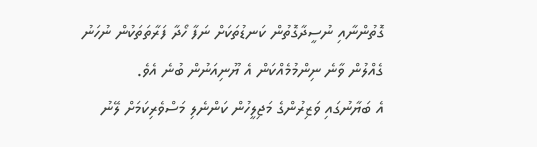ގޮތުންނާއި ނުސީދާގޮތުން ކަނޑުތަކަށް ނަފާ ހޯދާ ފަރާތަތަކުން ނުހަނު ގެއްލުން ވާނެ ނިންމުމެއްކަން އެ ޔޫނިއަނުން ބުނެ އެވެ.
އެ ބަޔާނުގައި ވަޒިރުންގެ މަޖިލީހުން ކަންނެލި މަސްވެރިކަމަށް ލޭނު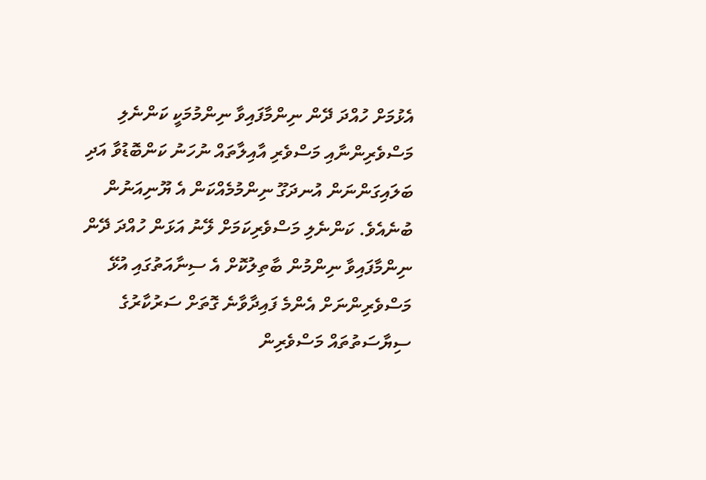އެޅުމަށް ހުއްދަ ދޭން ނިންމާފައިވާ ނިންމުމަކީ ކަންނެލި މަސްވެރިންނާއި މަސްވެރި އާއިލާތައް ނުހަނު ކަންބޮޑުވާ އަދި ބަލައިގަންނަން އުނދަގޫ ނިންމުމެއްކަން އެ ޔޫނިއަނުން ބުނެއެވެ. ކަންނެލި މަސްވެރިކަމަށް ލޭނު އަޅަން ހުއްދަ ދޭން ނިންމާފައިވާ ނިންމުން ބާތިލުކޮށް އެ ސިނާއަތުގައި އުޅޭ މަސްވެރިންނަށް އެންމެ ފައިދާވާނެ ގޮތަށް ސަރުކާރުގެ ސިޔާސަތުތައް މަސްވެރިން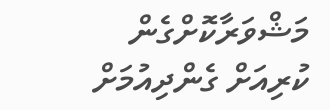މަޝްވަރާކޮށްގެން ކުރިއަށް ގެންދިއުމަށް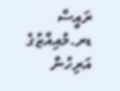ރައީސް ޑރ.މުއިއްޒުގެ އަރިހުން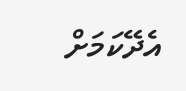އެދޭކަމަށް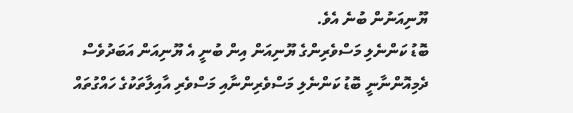ޔޫނިއަނުން ބުނެ އެވެ.
ބޮޑު ކަންނެލި މަސްވެރިންގެ ޔޫނިއަން އިން ބުނީ އެ ޔޫނިއަން އަބަދުވެސް ދެމިއޮންނާނީ ބޮޑު ކަންނެލި މަސްވެރިންނާއި މަސްވެރި އާއިލާތަކުގެ ހައްގުތައް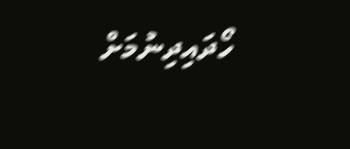ހޯދައިދިނުމަށް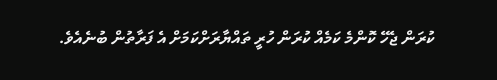ކުރަން ޖެހޭ ކޮންމެ ކަމެއް ކުރަން ހުރީ ތައްޔާރަށްކަމަށް އެ ފަރާތުން ބުނެއެވެ.